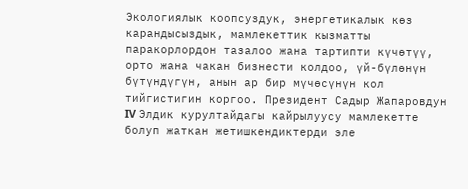Экологиялык коопсуздук, энергетикалык көз карандысыздык, мамлекеттик кызматты паракорлордон тазалоо жана тартипти күчөтүү, орто жана чакан бизнести колдоо, үй-бүлөнүн бүтүндүгүн, анын ар бир мүчөсүнүн кол тийгистигин коргоо. Президент Садыр Жапаровдун IV Элдик курултайдагы кайрылуусу мамлекетте болуп жаткан жетишкендиктерди эле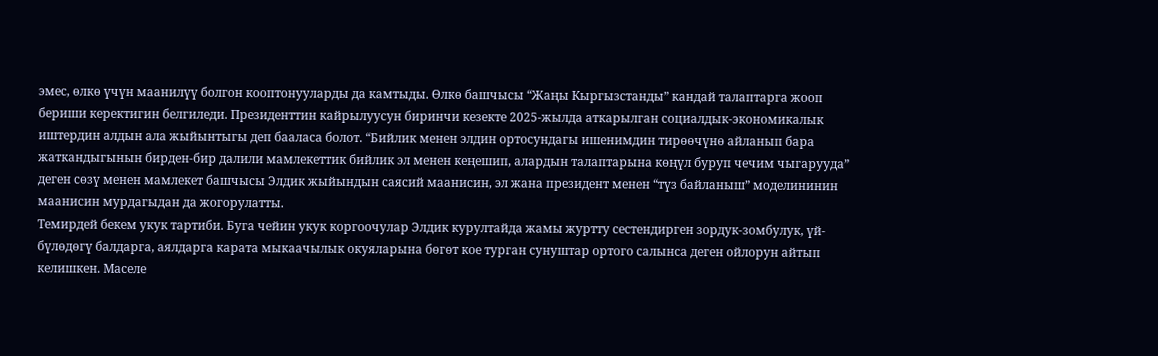эмес, өлкө үчүн маанилүү болгон кооптонууларды да камтыды. Өлкө башчысы “Жаңы Кыргызстанды” кандай талаптарга жооп бериши керектигин белгиледи. Президенттин кайрылуусун биринчи кезекте 2025-жылда аткарылган социалдык-экономикалык иштердин алдын ала жыйынтыгы деп бааласа болот. “Бийлик менен элдин ортосундагы ишенимдин тирөөчүнө айланып бара жаткандыгынын бирден-бир далили мамлекеттик бийлик эл менен кеңешип, алардын талаптарына көңүл буруп чечим чыгарууда” деген сөзү менен мамлекет башчысы Элдик жыйындын саясий маанисин, эл жана президент менен “түз байланыш” моделининин маанисин мурдагыдан да жогорулатты.
Темирдей бекем укук тартиби. Буга чейин укук коргоочулар Элдик курултайда жамы журтту сестендирген зордук-зомбулук, үй-бүлөдөгү балдарга, аялдарга карата мыкаачылык окуяларына бөгөт кое турган сунуштар ортого салынса деген ойлорун айтып келишкен. Маселе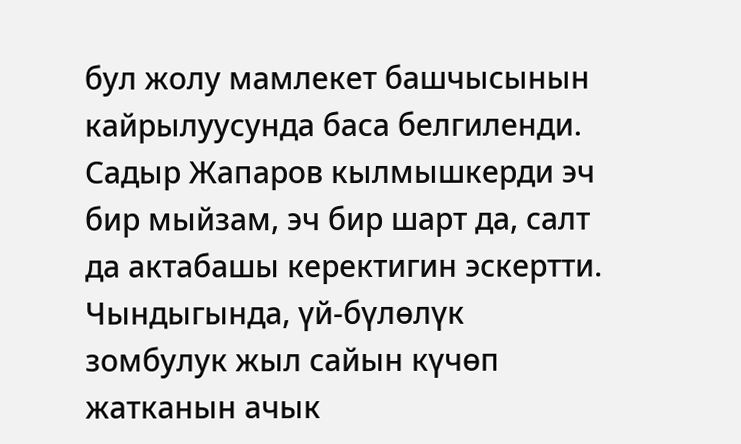бул жолу мамлекет башчысынын кайрылуусунда баса белгиленди. Садыр Жапаров кылмышкерди эч бир мыйзам, эч бир шарт да, салт да актабашы керектигин эскертти. Чындыгында, үй-бүлөлүк зомбулук жыл сайын күчөп жатканын ачык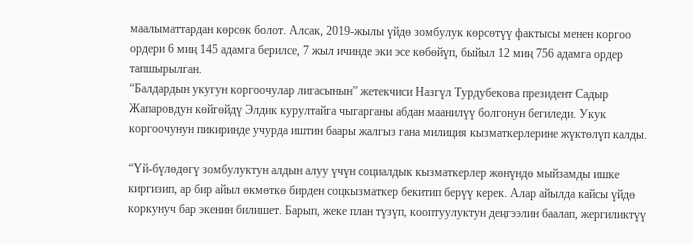маалыматтардан көрсөк болот. Алсак, 2019-жылы үйдө зомбулук көрсөтүү фактысы менен коргоо ордери 6 миң 145 адамга берилсе, 7 жыл ичинде эки эсе көбөйүп, быйыл 12 миң 756 адамга ордер тапшырылган.
“Балдардын укугун коргоочулар лигасынын” жетекчиси Назгүл Турдубекова президент Садыр Жапаровдун көйгөйдү Элдик курултайга чыгарганы абдан маанилүү болгонун бегиледи. Укук коргоочунун пикиринде учурда иштин баары жалгыз гана милиция кызматкерлерине жүктөлүп калды.

“Үй-бүлөдөгү зомбулуктун алдын алуу үчүн социалдык кызматкерлер жөнүндө мыйзамды ишке киргизип, ар бир айыл өкмөткө бирден соцкызматкер бекитип берүү керек. Алар айылда кайсы үйдө коркунуч бар экенин билишет. Барып, жеке план түзүп, кооптуулуктун деңгээлин баалап, жергиликтүү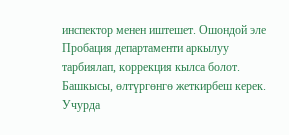инспектор менен иштешет. Ошондой эле Пробация департаменти аркылуу тарбиялап, коррекция кылса болот. Башкысы, өлтүргөнгө жеткирбеш керек.
Учурда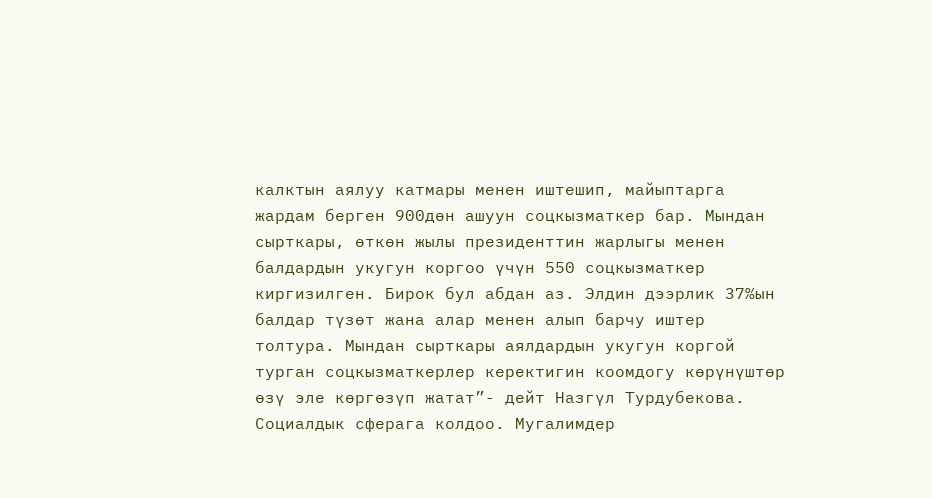калктын аялуу катмары менен иштешип, майыптарга жардам берген 900дөн ашуун соцкызматкер бар. Мындан сырткары, өткөн жылы президенттин жарлыгы менен балдардын укугун коргоо үчүн 550 соцкызматкер киргизилген. Бирок бул абдан аз. Элдин дээрлик 37%ын балдар түзөт жана алар менен алып барчу иштер толтура. Мындан сырткары аялдардын укугун коргой турган соцкызматкерлер керектигин коомдогу көрүнүштөр өзү эле көргөзүп жатат”- дейт Назгүл Турдубекова.
Социалдык сферага колдоо. Мугалимдер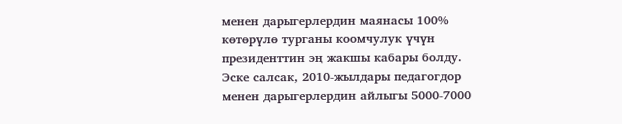менен дарыгерлердин маянасы 100% көтөрүлө турганы коомчулук үчүн президенттин эң жакшы кабары болду. Эске салсак, 2010-жылдары педагогдор менен дарыгерлердин айлыгы 5000-7000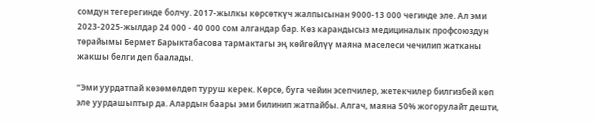сомдун тегерегинде болчу. 2017-жылкы көрсөткүч жалпысынан 9000-13 000 чегинде эле. Ал эми 2023-2025-жылдар 24 000 - 40 000 сом алгандар бар. Көз карандысыз медициналык профсоюздун төрайымы Бермет Барыктабасова тармактагы эң көйгөйлүү маяна маселеси чечилип жатканы жакшы белги деп баалады.

“Эми уурдатпай көзөмөлдөп туруш керек. Көрсө, буга чейин эсепчилер, жетекчилер билгизбей көп эле уурдашыптыр да. Алардын баары эми билинип жатпайбы. Алгач, маяна 50% жогорулайт дешти,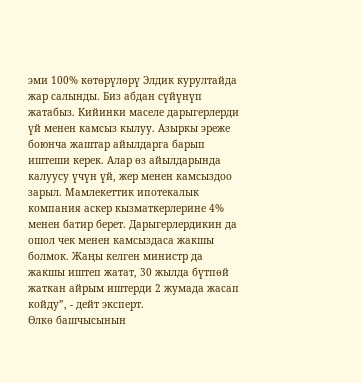эми 100% көтөрүлөрү Элдик курултайда жар салынды. Биз абдан сүйүнүп жатабыз. Кийинки маселе дарыгерлерди үй менен камсыз кылуу. Азыркы эреже боюнча жаштар айылдарга барып иштеши керек. Алар өз айылдарында калуусу үчүн үй, жер менен камсыздоо зарыл. Мамлекеттик ипотекалык компания аскер кызматкерлерине 4% менен батир берет. Дарыгерлердикин да ошол чек менен камсыздаса жакшы болмок. Жаңы келген министр да жакшы иштеп жатат, 30 жылда бүтпөй жаткан айрым иштерди 2 жумада жасап койду”, - дейт эксперт.
Өлкө башчысынын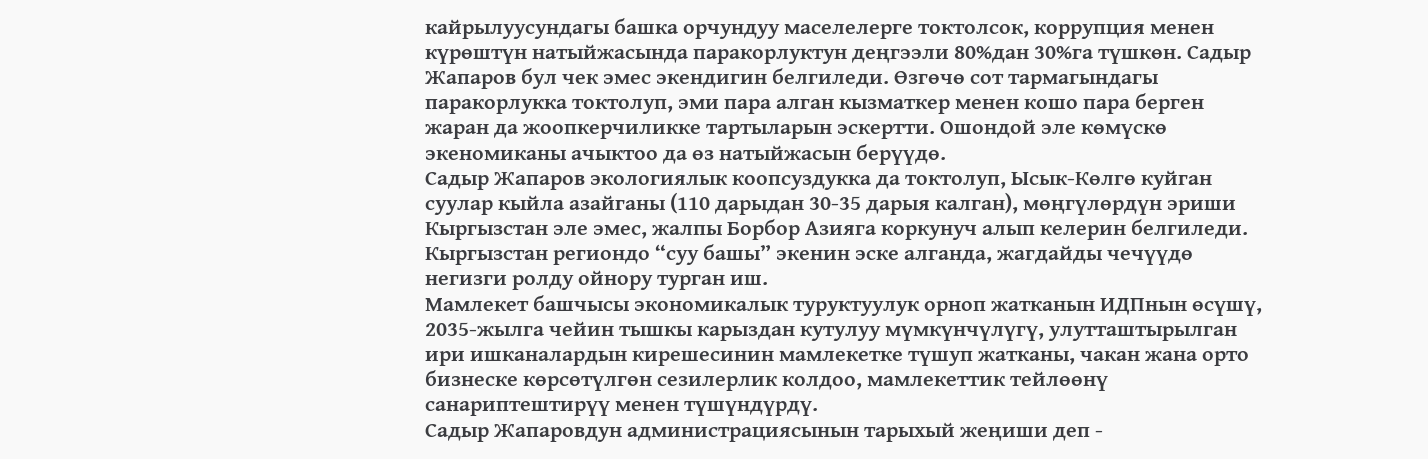кайрылуусундагы башка орчундуу маселелерге токтолсок, коррупция менен күрөштүн натыйжасында паракорлуктун деңгээли 80%дан 30%га түшкөн. Садыр Жапаров бул чек эмес экендигин белгиледи. Өзгөчө сот тармагындагы паракорлукка токтолуп, эми пара алган кызматкер менен кошо пара берген жаран да жоопкерчиликке тартыларын эскертти. Ошондой эле көмүскө экеномиканы ачыктоо да өз натыйжасын берүүдө.
Садыр Жапаров экологиялык коопсуздукка да токтолуп, Ысык-Көлгө куйган суулар кыйла азайганы (110 дарыдан 30-35 дарыя калган), мөңгүлөрдүн эриши Кыргызстан эле эмес, жалпы Борбор Азияга коркунуч алып келерин белгиледи. Кыргызстан региондо “суу башы” экенин эске алганда, жагдайды чечүүдө негизги ролду ойнору турган иш.
Мамлекет башчысы экономикалык туруктуулук орноп жатканын ИДПнын өсүшү, 2035-жылга чейин тышкы карыздан кутулуу мүмкүнчүлүгү, улутташтырылган ири ишканалардын кирешесинин мамлекетке түшуп жатканы, чакан жана орто бизнеске көрсөтүлгөн сезилерлик колдоо, мамлекеттик тейлөөнү санариптештирүү менен түшүндүрдү.
Садыр Жапаровдун администрациясынын тарыхый жеңиши деп -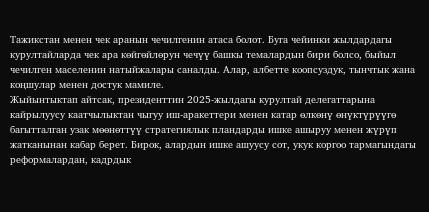Тажикстан менен чек аранын чечилгенин атаса болот. Буга чейинки жылдардагы курултайларда чек ара көйгөйлөрун чечүү башкы темалардын бири болсо, быйыл чечилген маселенин натыйжалары саналды. Алар, албетте коопсуздук, тынчтык жана коңшулар менен достук мамиле.
Жыйынтыктап айтсак, президенттин 2025-жылдагы курултай делегаттарына кайрылуусу каатчылыктан чыгуу иш-аракеттери менен катар өлкөнү өнүктүрүүгө багытталган узак мөөнөттүү стратегиялык пландарды ишке ашыруу менен жүрүп жатканынан кабар берет. Бирок, алардын ишке ашуусу сот, укук коргоо тармагындагы реформалардан, кадрдык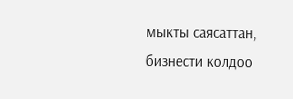мыкты саясаттан, бизнести колдоо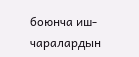боюнча иш-чаралардын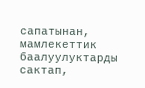сапатынан, мамлекеттик баалуулуктарды сактап,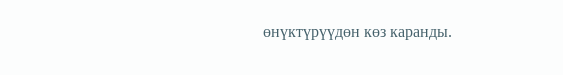өнүктүрүүдөн көз каранды.